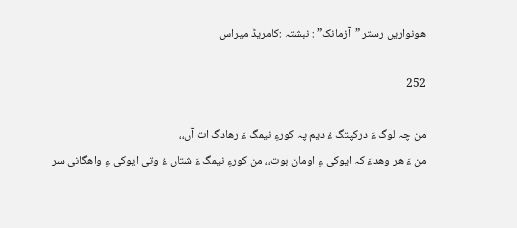هونواریں رستر ”آزمانک” : نبشتہ :کامریڈ میراس

252

من چہ لوگ ءَ درکپتگ ءُ دیم پہ کورءِ نیمگ ءَ رهادگ ات آں،،
من ءَ هر وهدءَ کہ ایوکی ءِ اومان بوت،، من کورءِ نیمگ ءَ شتاں ءُ وتی ایوکی ءِ واهگانی سر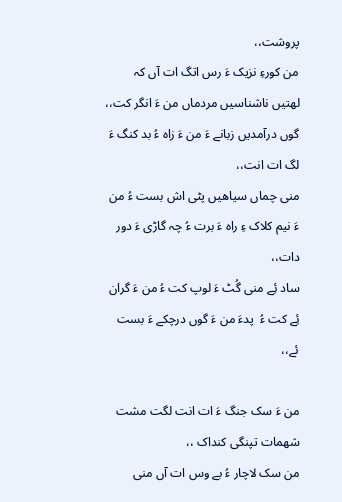پروشت،،
من کورءِ نزیک ءَ رس اتگ ات آں کہ لھتیں ناشناسیں مردماں من ءَ انگر کت،،
گوں درآمدیں زبانے ءَ من ءَ زاه ءُ بد کنگ ءَ لگ ات انت،،
منی چماں سیاهیں پٹی اش بست ءُ من ءَ نیم کلاک ءِ راه ءَ برت ءُ چہ گاڑی ءَ دور دات،،
ساد ئِے منی گُٹ ءَ لوپ کت ءُ من ءَ گران ئِے کت ءُ  پدءَ من ءَ گوں درچکے ءَ بست ئے،،

من ءَ سک جنگ ءَ ات انت لگت مشت شھمات تپنگی کنداک ،،
من سک لاچار ءُ بے وس ات آں منی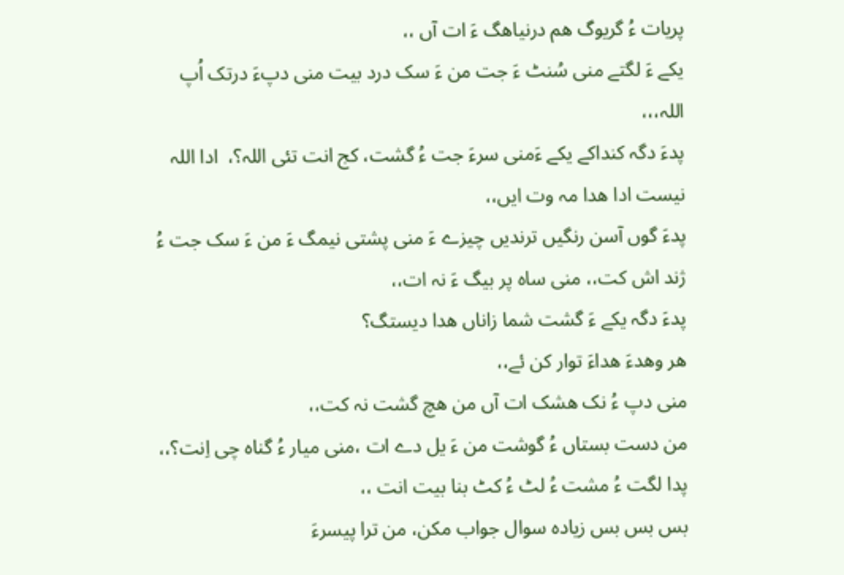پریات ءُ گریوگ هم درنیاهگ ءَ ات آں ،،
یکے ءَ لگتے منی سُنٹ ءَ جت من ءَ سک درد بیت منی دپءَ درتک اُپ اللہ،،،
پدءَ دگہ کنداکے یکے ءَمنی سرءَ جت ءُ گشت، کج انت تئی اللہ؟،  ادا اللہ نیست ادا ھدا مہ وت ایں،،
پدءَ گوں آسن رنگیں ترندیں چیزے ءَ منی پشتی نیمگ ءَ من ءَ سک جت ءُ ژند اش کت،، منی ساه پر بیگ ءَ نہ ات،،
پدءَ دگہ یکے ءَ گشت شما زاناں ھدا دیستگ؟
هر وهدءَ هداءَ توار کن ئے،،
منی دپ ءُ نک هشک ات آں من ھچ گشت نہ کت،،
من دست بستاں ءُ گوشت من ءَ یل دے ات ،منی میار ءُ گناہ چی اِنت؟،،
پدا لگت ءُ مشت ءُ لٹ ءُ کٹ بنا بیت انت ،،
بس بس بس زیادہ سوال جواب مکن، من ترا پیسرءَ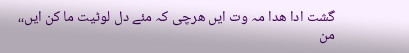گشت ادا ھدا مہ وت ایں ھرچی کہ مئے دل لوٹیت ما کن ایں،،
من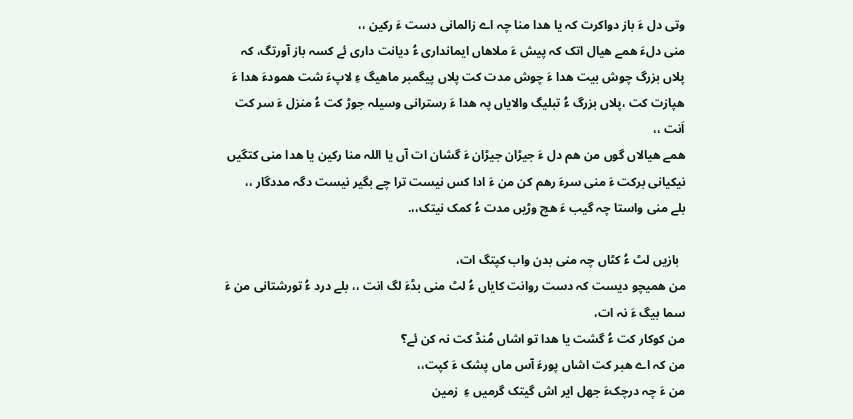وتی دل ءَ باز دواکرت کہ یا ھدا منا چہ اے زالمانی دست ءَ رکین ،،
منی دلءَ ھمے ھیال اتک کہ پیش ءَ ملاھاں ایمانداری ءُ دیانت داری ئے کسہ باز آورتگ، کہ پلاں بزرگ چوش بیت ھدا ءَ چوش مدت کت پلاں پیگمبر ماھیگ ءِ لاپءَ شت ھمودءَ ھدا ءَ ھپازت کت ،پلاں بزرگ ءُ تبلیگ والایاں پہ ھدا ءَ رسترانی وسیلہ جوڑ کت ءُ منزل ءَ سر کت اَنت ،،
ھمے ھیالاں گوں من ھم دل ءَ جیڑان جیڑان ءَ گشان ات آں یا اللہ منا رکین یا ھدا منی کتگیں نیکیانی برکت ءَ منی سرءَ رھم کن من ءَ ادا کس نیست ترا چے بگیر نیست دگہ مددگار ،،
بلے منی واستا چہ گیب ءَ ھچ وڑیں مدت ءُ کمک نیتک،،.

  بازیں لٹ ءُ کٹاں چہ منی بدن واب کپتگ ات،
من ھمیچو دیست کہ دست روانت کایاں ءُ لٹ منی بڈءَ لگ انت ،، بلے درد ءُ تورشتانی من ءَ سما بیگ ءَ نہ ات،
من کوکار کت ءُ گشت یا ھدا تو اشاں مُنڈ کت نہ کن ئے؟
من کہ اے ھبر کت اشاں پورءَ آس ماں پشک ءَ کپت،،
من ءَ چہ درچکءَ جھل ایر اش گیتک گرمیں ءِ  زمین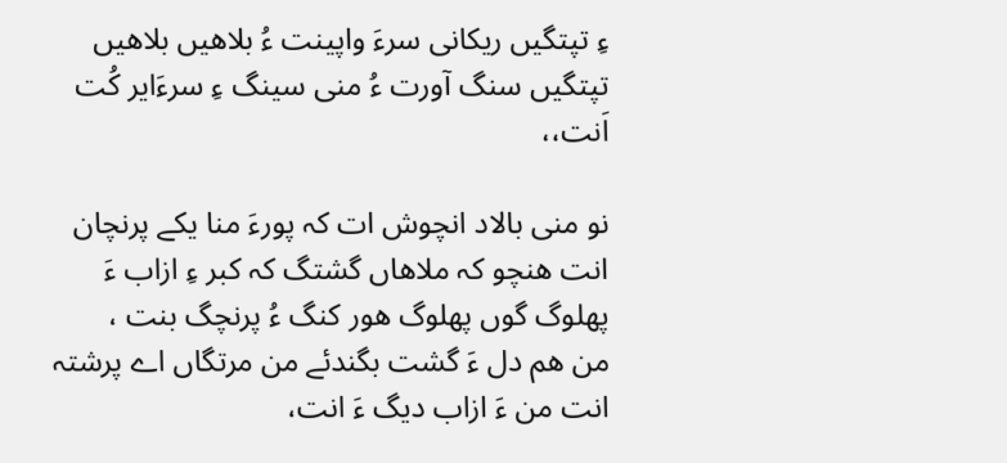ءِ تپتگیں ریکانی سرءَ واپینت ءُ بلاھیں بلاھیں تپتگیں سنگ آورت ءُ منی سینگ ءِ سرءَایر کُت اَنت،،

نو منی بالاد انچوش ات کہ پورءَ منا یکے پرنچان انت ھنچو کہ ملاھاں گشتگ کہ کبر ءِ ازاب ءَ پهلوگ گوں پهلوگ هور کنگ ءُ پرنچگ بنت ،
من ھم دل ءَ گشت بگندئے من مرتگاں اے پرشتہ انت من ءَ ازاب دیگ ءَ انت،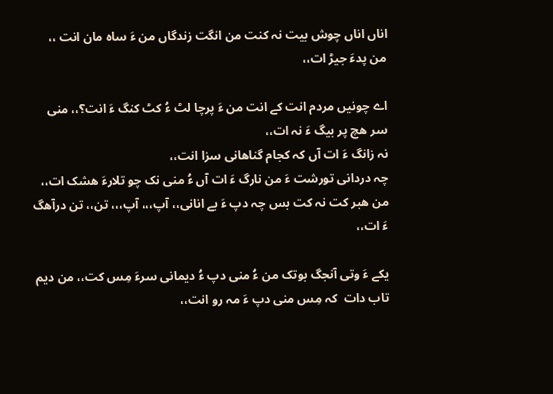اناں اناں چوش بیت نہ کنت من انگت زندگاں من ءَ ساه مان انت ،، من پدءَ جیڑ ات،،

اے چونیں مردم انت کے انت من ءَ پرچا لٹ ءُ کٹ کنگ ءَ انت؟،، منی سر هچ پر بیگ ءَ نہ ات،،
نہ زانگ ءَ ات آں کہ کجام گناهانی سزا انت،،
چہ دردانی تورشت ءَ من نارگ ءَ ات آں ءُ منی نک چو تلارءَ هشک ات،،
من هبر کت نہ کت بس چہ دپ ءَ بے انانی،، آپ،،، آپ،،، تن،، تن درآهگ ءَ ات،،

یکے ءَ وتی آنجگ بوتک من ءُ منی دپ ءُ دیمانی سرءَ مِس کت،، من دیم تاب دات  کہ مِس منی دپ ءَ مہ رو انت،،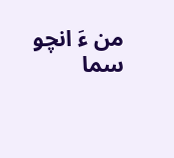من ءَ انچو سما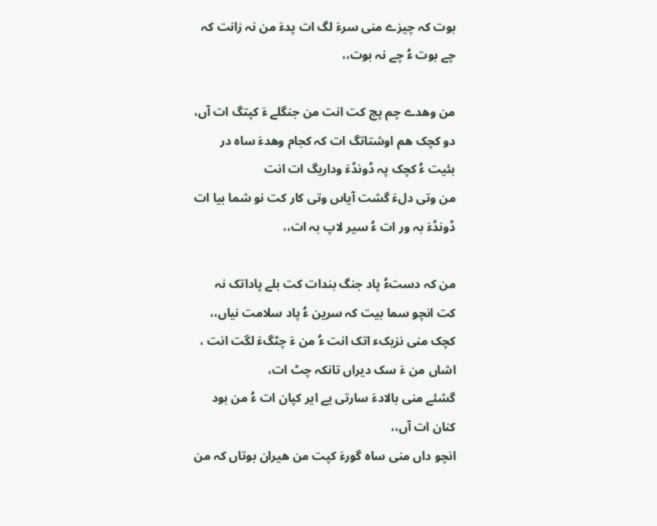بوت کہ چیزے منی سرءَ لگ ات پدءَ من نہ زانت کہ چے بوت ءُ چے نہ بوت،،

من وھدے چم پچ کت انت من جنگلے ءَ کپتگ ات آں،
دو کچک ھم اوشتاتگ ات کہ کجام وھدءَ ساہ در بئیت ءُ کچک پہ ڈونڈءَ وداریگ ات انت
من وتی دلءَ گشت آیاںں وتی کار کت نو شما بیا ات ڈونڈءَ بہ ور ات ءُ سیر لاپ بہ ات،،

من کہ دستءُ پاد جنگ بندات کت بلے پاداتک نہ کت انچو سما بیت کہ سرین ءُ پاد سلامت نیاں،،
کچک منی نزیکء اتک انت ءُ من ءَ چٹگءَ لگت انت ،
اشاں من ءَ سک دیراں تانکہ چٹ ات،
گشئے منی بالادءَ سارتی یے ایر کپان ات ءُ من بود کنان ات آں،،
انچو داں منی ساہ گورءَ کپت من ھیران بوتاں کہ من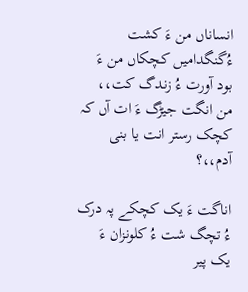انساناں من ءَ کشت ءُگنگدامیں کچکاں من ءَ بود آورت ءُ زندگ کت،،
من انگت جیڑگ ءَ ات آں کہ کچک رستر انت یا بنی آدم،،؟

اناگت ءَ یک کچکے پہ درک ءُ تچگ شت ءُ کلونزان ءَ یک پیر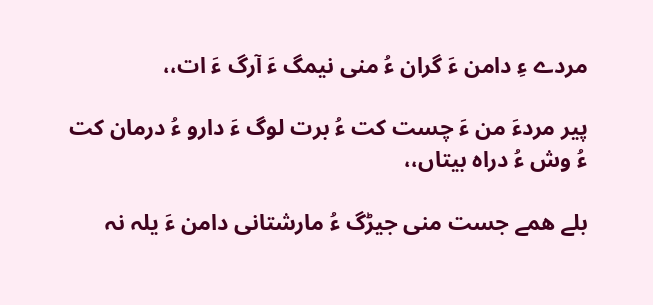مردے ءِ دامن ءَ گران ءُ منی نیمگ ءَ آرگ ءَ ات،،

پیر مردءَ من ءَ چست کت ءُ برت لوگ ءَ دارو ءُ درمان کت ءُ وش ءُ دراه بیتاں،،

بلے همے جست منی جیڑگ ءُ مارشتانی دامن ءَ یلہ نہ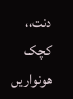دنت،،
کچک هونواریں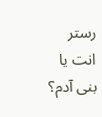رستر انت یا بنی آدم؟